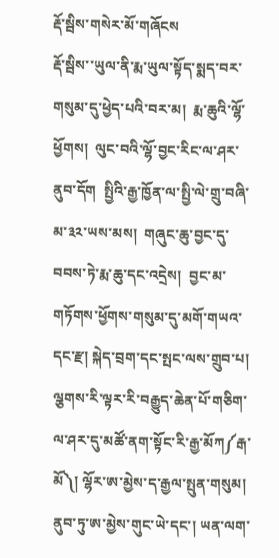རྡོ་སྦིས་གསེར་མོ་གཞོངས
རྡོ་སྦིས་་ཡུལ་ནི་རྨ་ཡུལ་སྟོད་སྨད་བར་གསུམ་དུ་ཕྱེད་པའི་བར་མ།  རྨ་ཆུའི་ལྷོ་ཕྱོགས།  ལུང་བའི་ལྷོ་བྱང་རིང་ལ་ཤར་ནུབ་དོག  སྤྱིའི་རྒྱ་ཁྱོན་ལ་སྤྱི་ལེ་གྲུ་བཞི་མ་༣༢་ཡས་མས།  གཞུང་ཆུ་བྱང་དུ་བབས་ཏེ་རྨ་ཆུ་དང་འདྲེས།  བྱང་མ་གཏོགས་ཕྱོགས་གསུམ་དུ་མགོ་གཡའ་དང་རྫ། སྐེད་བྲག་དང་སྤང་ལས་གྲུབ་པ། ལྕགས་རི་ལྟར་རི་བརྒྱུད་ཆེན་པོ་གཅིག་ལ་ཤར་དུ་མཚོ་ནག་སྟོང་རི་རྒྱ་མོཀ༼རྒ་མོ༽། ལྷོར་ཨ་མྱེས་ད་རྒྱལ་སྤུན་གསུམ།  ནུབ་ཏུ་ཨ་མྱེས་གུང་ཡེ་དང་། ཡན་ལག་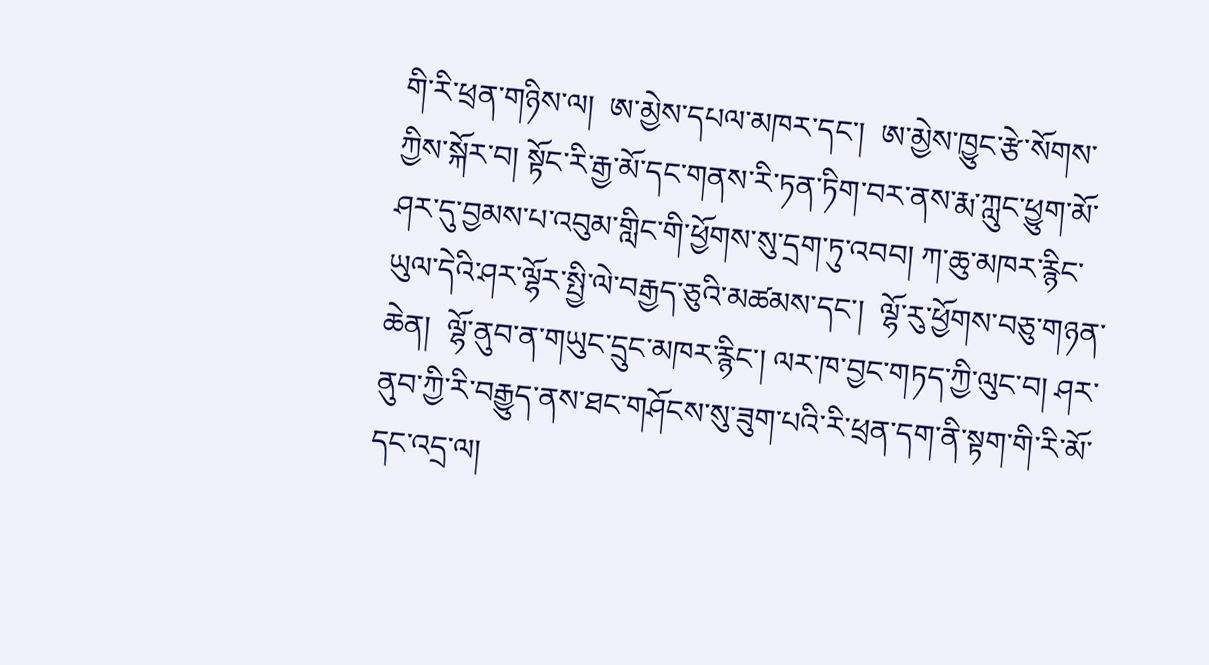གི་རི་ཕྲན་གཉིས་ལ།  ཨ་མྱེས་དཔལ་མཁར་དང་།  ཨ་མྱེས་ཁྱུང་རྩེ་སོགས་ཀྱིས་སྐོར་བ། སྟོང་རི་རྒྱ་མོ་དང་གནས་རི་ཏན་ཏིག་བར་ནས་རྨ་ཀླུང་ཕྱུག་མོ་ཤར་དུ་བྱམས་པ་འབུམ་གླིང་གི་ཕྱོགས་སུ་དྲག་ཏུ་འབབ། ཀ་ཆུ་མཁར་རྙིང་ཡུལ་དེའི་ཤར་ལྷོར་སྤྱི་ལེ་བརྒྱད་ཅུའི་མཚམས་དང་།  ལྷོ་རུ་ཕྱོགས་བཅུ་གཉན་ཆེན།  ལྷོ་ནུབ་ན་གཡུང་དྲུང་མཁར་རྙིང་། ལར་ཁ་བྱང་གཏད་ཀྱི་ལུང་བ། ཤར་ནུབ་ཀྱི་རི་བརྒྱུད་ནས་ཐང་གཤོངས་སུ་ཟུག་པའི་རི་ཕྲན་དག་ནི་སྟག་གི་རི་མོ་དང་འདྲ་ལ།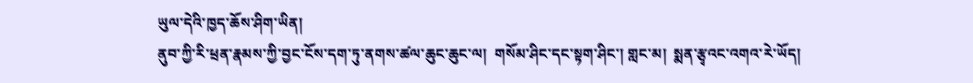ཡུལ་དེའི་ཁྱད་ཆོས་ཤིག་ཡིན།
ནུབ་ཀྱི་རི་ཕྲན་རྣམས་ཀྱི་བྱང་ངོས་དག་ཏུ་ནགས་ཚལ་ཆུང་ཆུང་ལ།  གསོམ་ཤིང་དང་སྟག་ཤིང་། གླང་མ།  སྨན་རྩྭའང་འགའ་རེ་ཡོད།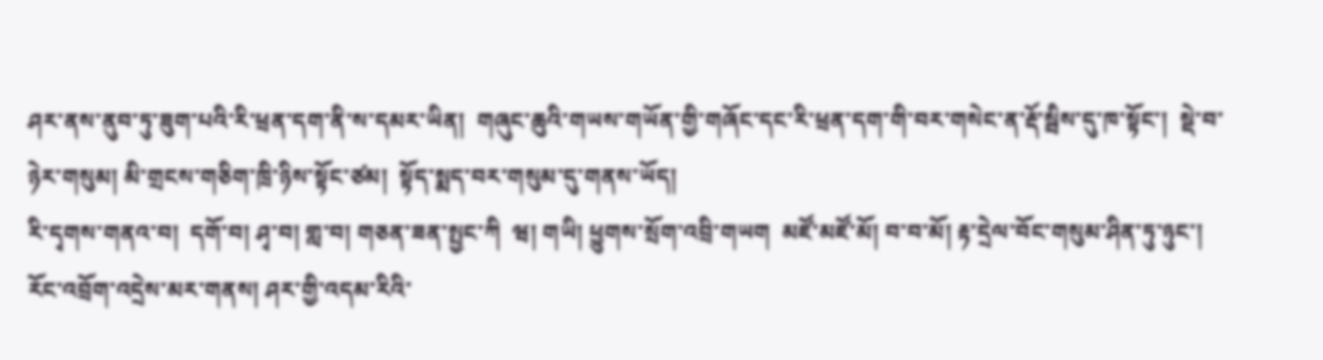ཤར་ནས་ནུབ་ཏུ་ཟུག་པའི་རི་ཕྲན་དག་ནི་ས་དམར་ཡིན།  གཞུང་ཆུའི་གཡས་གཡོན་གྱི་གཞོང་དང་རི་ཕྲན་དག་གི་བར་གསེང་ན་རྡོ་སྦིས་དུ་ཁ་སྟོང་།  སྡེ་བ་ཉེར་གསུམ། མི་གྲངས་གཅིག་ཁྲི་ཉིས་སྟོང་ཙམ།  སྟོད་སྨད་བར་གསུམ་དུ་གནས་ཡོད།
རི་དྭགས་གནའ་བ།  དགོ་བ། ཤྭ་བ། གླ་བ། གཅན་ཟན་སྤྱང་ཀི  ཝ། གཡི། ཕྱུགས་སྲོག་འབྲི་གཡག  མཛོ་མཛོ་མོ། བ་བ་མོ། རྟ་དྲེལ་བོང་གསུམ་ཤིན་ཏུ་ཉུང་།  རོང་འབྲོག་འདྲེས་མར་གནས། ཤར་གྱི་འདམ་རིའི་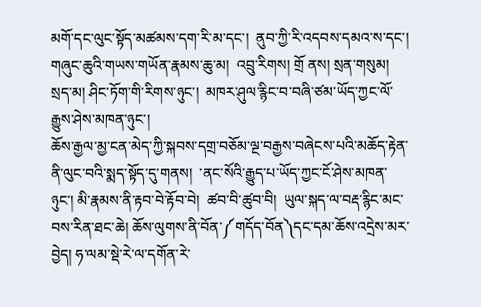མགོ་དང་ལུང་སྟོད་མཚམས་དག་རི་མ་དང་།  ནུབ་ཀྱི་རི་འདབས་དམའ་ས་དང་།  གཞུང་ཆུའི་གཡས་གཡོན་རྣམས་ཆུ་མ།  འབྲུ་རིགས། གྲོ ནས། སྲན་གསུམ། སྲད་མ། ཤིང་ཏོག་གི་རིགས་ཉུང་།  མཁར་ཤུལ་རྙིང་བ་བཞི་ཙམ་ཡོད་ཀྱང་ལོ་རྒྱུས་ཤེས་མཁན་ཉུང་།
ཆོས་རྒྱལ་མྱ་ངན་མེད་ཀྱི་སྐབས་དགྲ་བཅོམ་ལྔ་བརྒྱས་བཞེངས་པའི་མཆོད་རྟེན་ནི་ལུང་བའི་སྨད་སྟོད་དུ་གནས།  ་ནང་སོའི་རྒྱུད་པ་ཡོད་ཀྱང་ངོ་ཤེས་མཁན་ཉུང་། མི་རྣམས་ནི་རྟབ་བེ་རྟོབ་བེ།  ཚབ་བི་ཚུབ་བི།  ཡུལ་སྐད་ལ་བརྡ་རྙིང་མང་བས་རིན་ཐང་ཆེ། ཆོས་ལུགས་ནི་བོན་༼གདོད་བོན༽དང་དམ་ཆོས་འདྲེས་མར་བྱེད། ཧ་ལམ་སྡེ་རེ་ལ་དགོན་རེ་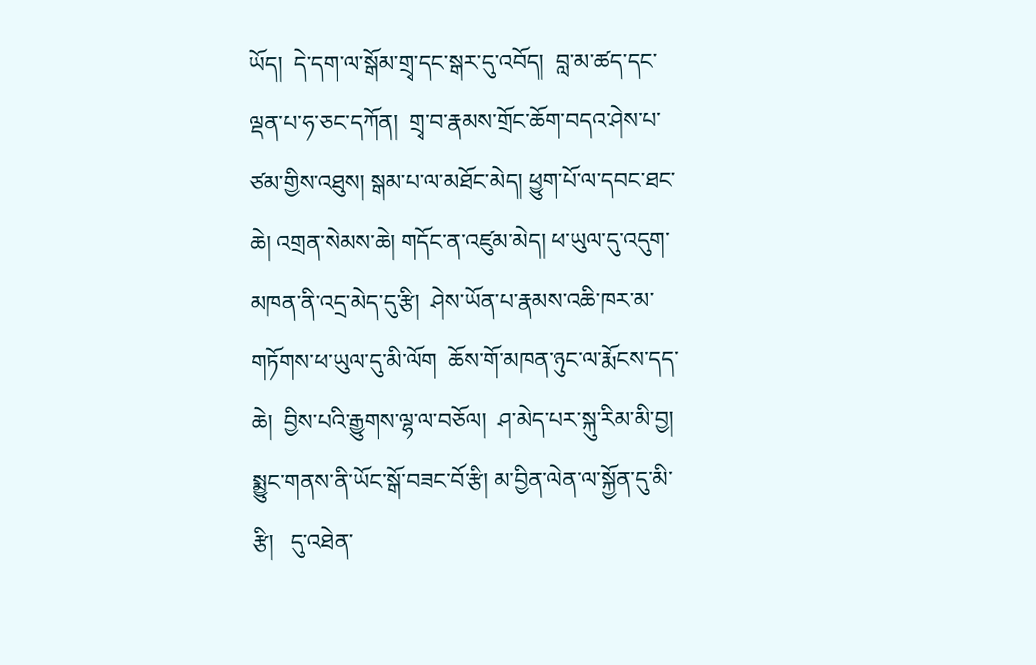ཡོད།  དེ་དག་ལ་སྒོམ་གྲྭ་དང་སྒར་དུ་འབོད།  བླ་མ་ཚད་དང་ལྡན་པ་ཧ་ཅང་དཀོན།  གྲྭ་བ་རྣམས་གྲོང་ཆོག་བདའ་ཤེས་པ་ཙམ་གྱིས་འཐུས། སྒམ་པ་ལ་མཐོང་མེད། ཕྱུག་པོ་ལ་དབང་ཐང་ཆེ། འགྲན་སེམས་ཆེ། གདོང་ན་འཛུམ་མེད། ཕ་ཡུལ་དུ་འདུག་མཁན་ནི་འདྲ་མེད་དུ་རྩི།  ཤེས་ཡོན་པ་རྣམས་འཆི་ཁར་མ་གཏོགས་ཕ་ཡུལ་དུ་མི་ལོག  ཆོས་གོ་མཁན་ཉུང་ལ་རྨོངས་དད་ཆེ།  བྱིས་པའི་རྒྱུགས་ལྷ་ལ་བཅོལ།  ཤ་མེད་པར་སྐུ་རིམ་མི་བྱ། སྨྱུང་གནས་ནི་ཡོང་སྒོ་བཟང་བོ་རྩི། མ་བྱིན་ལེན་ལ་སྐྱོན་དུ་མི་རྩི།   དུ་འཐེན་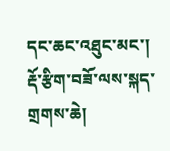དང་ཆང་འཐུང་མང་། རྡོ་རྩིག་བཟོ་ལས་སྐད་གྲགས་ཆེ།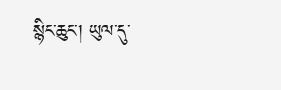སྙིང་ཆུང་། ཡུལ་དུ་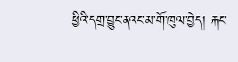ཕྱིའི་དགྲ་བྱུང་ནའང་མ་གོ་ཁུལ་བྱེད། རྐང་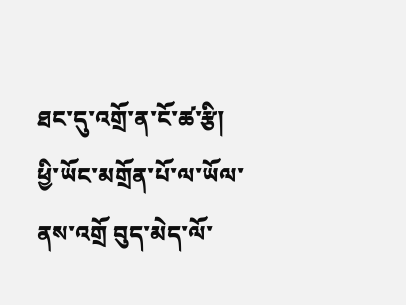ཐང་དུ་འགྲོ་ན་ངོ་ཚ་རྩི།  ཕྱི་ཡོང་མགྲོན་པོ་ལ་ཡོལ་ནས་འགྲོ བུད་མེད་ལོ་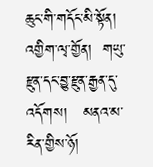ཆུང་གི་གདོང་མི་སྟོན།   འགྱིག་ལྭ་གྱོན།  གཡུ་རྫུན་དང་བྱུ་རྫུན་རྒྱན་དུ་འདོགས།   མནའ་མ་རིན་གྱིས་ཉོ།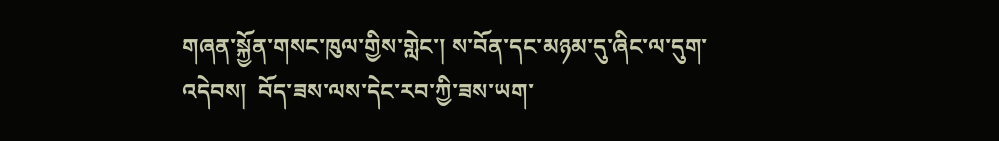གཞན་སྐྱོན་གསང་ཁུལ་གྱིས་གླེང་། ས་བོན་དང་མཉམ་དུ་ཞིང་ལ་དུག་འདེབས།  བོད་ཟས་ལས་དེང་རབ་ཀྱི་ཟས་ཡག་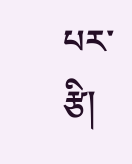པར་རྩི།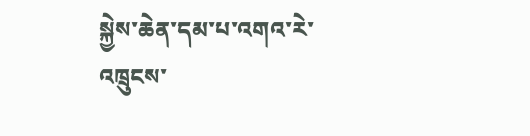སྐྱེས་ཆེན་དམ་པ་འགའ་རེ་འཁྲུངས་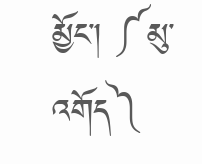མྱོང་། ༼མུ་འགོད༽